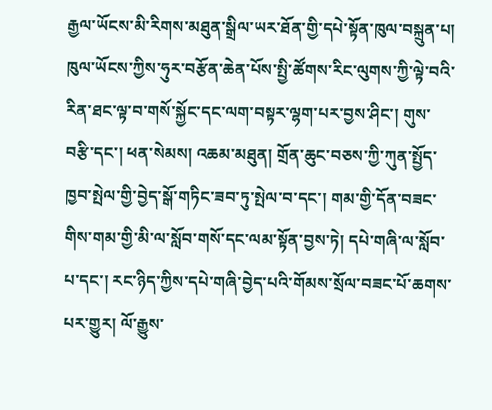རྒྱལ་ཡོངས་མི་རིགས་མཐུན་སྒྲིལ་ཡར་ཐོན་གྱི་དཔེ་སྟོན་ཁུལ་བསྐྲུན་པ།
ཁུལ་ཡོངས་ཀྱིས་ཧུར་བརྩོན་ཆེན་པོས་སྤྱི་ཚོགས་རིང་ལུགས་ཀྱི་ལྟེ་བའི་རིན་ཐང་ལྟ་བ་གསོ་སྐྱོང་དང་ལག་བསྟར་ལྷག་པར་བྱས་ཤིང་། གུས་བརྩི་དང་། ཕན་སེམས། འཆམ་མཐུན། གྲོན་ཆུང་བཅས་ཀྱི་ཀུན་སྤྱོད་ཁྱབ་སྤེལ་གྱི་བྱེད་སྒོ་གཏིང་ཟབ་ཏུ་སྤེལ་བ་དང་། གམ་གྱི་དོན་བཟང་གིས་གམ་གྱི་མི་ལ་སློབ་གསོ་དང་ལམ་སྟོན་བྱས་ཏེ། དཔེ་གཞི་ལ་སློབ་པ་དང་། རང་ཉིད་ཀྱིས་དཔེ་གཞི་བྱེད་པའི་གོམས་སྲོལ་བཟང་པོ་ཆགས་པར་གྱུར། ལོ་རྒྱུས་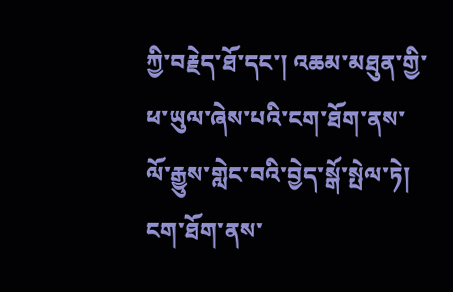ཀྱི་བརྗེད་ཐོ་དང་། འཆམ་མཐུན་གྱི་ཕ་ཡུལ་ཞེས་པའི་ངག་ཐོག་ནས་ལོ་རྒྱུས་གླེང་བའི་བྱེད་སྒོ་སྤེལ་ཏེ། ངག་ཐོག་ནས་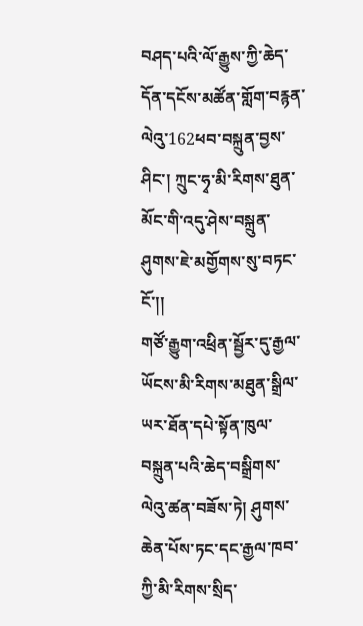བཤད་པའི་ལོ་རྒྱུས་ཀྱི་ཆེད་དོན་དངོས་མཚོན་གློག་བརྙན་ལེའུ་162ཕབ་བསྐྲུན་བྱས་ཤིང་། ཀྲུང་ཧྭ་མི་རིགས་ཐུན་མོང་གི་འདུ་ཤེས་བསྐྲུན་ཤུགས་ཇེ་མགྱོགས་སུ་བཏང་ངོ་།།
གཙོ་རྒྱུག་འཕྲིན་སྦྱོར་དུ་རྒྱལ་ཡོངས་མི་རིགས་མཐུན་སྒྲིལ་ཡར་ཐོན་དཔེ་སྟོན་ཁུལ་བསྐྲུན་པའི་ཆེད་བསྒྲིགས་ལེའུ་ཚན་བཟོས་ཏེ། ཤུགས་ཆེན་པོས་ཏང་དང་རྒྱལ་ཁབ་ཀྱི་མི་རིགས་སྲིད་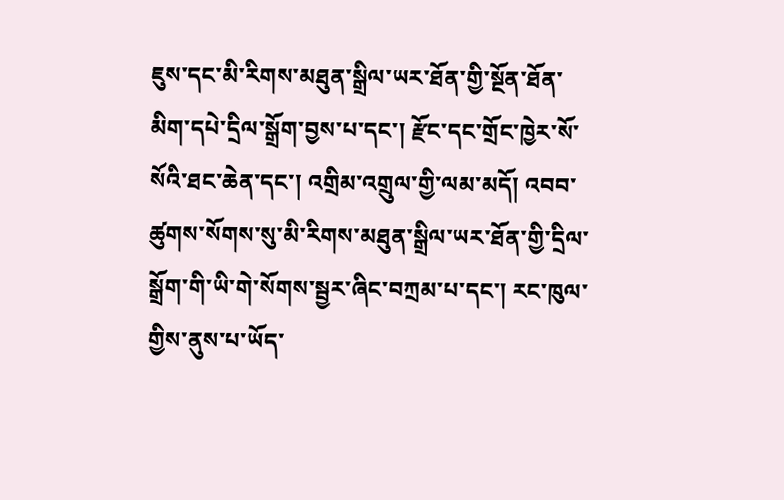ཇུས་དང་མི་རིགས་མཐུན་སྒྲིལ་ཡར་ཐོན་གྱི་སྔོན་ཐོན་མིག་དཔེ་དྲིལ་སྒྲོག་བྱས་པ་དང་། རྫོང་དང་གྲོང་ཁྱེར་སོ་སོའི་ཐང་ཆེན་དང་། འགྲིམ་འགྲུལ་གྱི་ལམ་མདོ། འབབ་ཚུགས་སོགས་སུ་མི་རིགས་མཐུན་སྒྲིལ་ཡར་ཐོན་གྱི་དྲིལ་སྒྲོག་གི་ཡི་གེ་སོགས་སྦྱར་ཞིང་བཀྲམ་པ་དང་། རང་ཁུལ་གྱིས་ནུས་པ་ཡོད་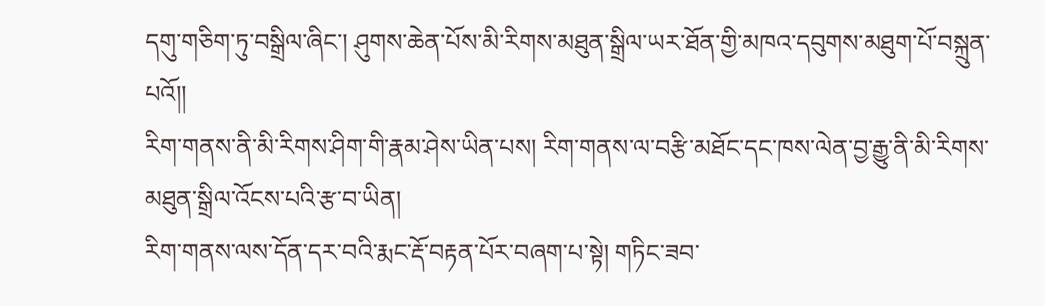དགུ་གཅིག་ཏུ་བསྒྲིལ་ཞིང་། ཤུགས་ཆེན་པོས་མི་རིགས་མཐུན་སྒྲིལ་ཡར་ཐོན་གྱི་མཁའ་དབུགས་མཐུག་པོ་བསྐྲུན་པའོ།།
རིག་གནས་ནི་མི་རིགས་ཤིག་གི་རྣམ་ཤེས་ཡིན་པས། རིག་གནས་ལ་བརྩི་མཐོང་དང་ཁས་ལེན་བྱ་རྒྱུ་ནི་མི་རིགས་མཐུན་སྒྲིལ་འོངས་པའི་རྩ་བ་ཡིན།
རིག་གནས་ལས་དོན་དར་བའི་རྨང་རྡོ་བརྟན་པོར་བཞག་པ་སྟེ། གཏིང་ཟབ་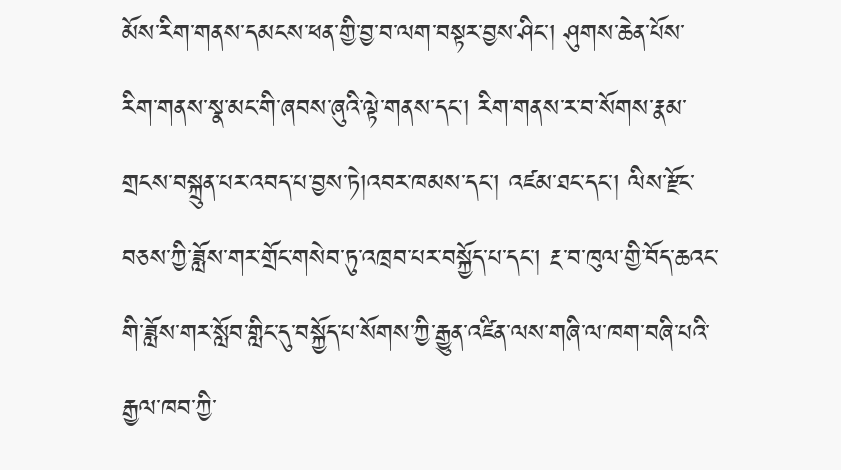མོས་རིག་གནས་དམངས་ཕན་གྱི་བྱ་བ་ལག་བསྟར་བྱས་ཤིང་། ཤུགས་ཆེན་པོས་རིག་གནས་སྣ་མང་གི་ཞབས་ཞུའི་ལྟེ་གནས་དང་། རིག་གནས་ར་བ་སོགས་རྣམ་གྲངས་བསྐྲུན་པར་འབད་པ་བྱས་ཏེ།འབར་ཁམས་དང་། འཛམ་ཐང་དང་། ལིས་རྫོང་བཅས་ཀྱི་ཟློས་གར་གྲོང་གསེབ་ཏུ་འཁྲབ་པར་བསྐྱོད་པ་དང་། རྔ་བ་ཁུལ་གྱི་བོད་ཆའང་གི་ཟློས་གར་སློབ་གླིང་དུ་བསྐྱོད་པ་སོགས་ཀྱི་རྒྱུན་འཛིན་ལས་གཞི་ལ་ཁག་བཞི་པའི་རྒྱལ་ཁབ་ཀྱི་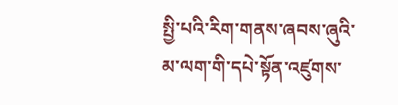སྤྱི་པའི་རིག་གནས་ཞབས་ཞུའི་མ་ལག་གི་དཔེ་སྟོན་འཛུགས་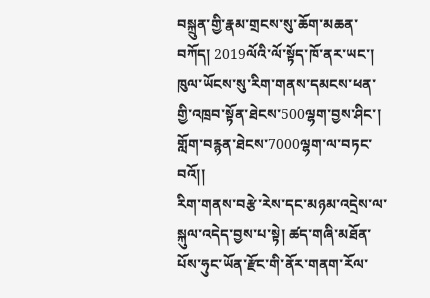བསྐྲུན་གྱི་རྣམ་གྲངས་སུ་ཆོག་མཆན་བཀོད། 2019ལོའི་ལོ་སྟོད་ཁོ་ནར་ཡང་། ཁུལ་ཡོངས་སུ་རིག་གནས་དམངས་ཕན་གྱི་འཁྲབ་སྟོན་ཐེངས་500ལྷག་བྱས་ཤིང་། གློག་བརྙན་ཐེངས་7000ལྷག་ལ་བཏང་བའོ།།
རིག་གནས་བརྩེ་རེས་དང་མཉམ་འདྲེས་ལ་སྐུལ་འདེད་བྱས་པ་སྟེ། ཚད་གཞི་མཐོན་པོས་ཧུང་ཡོན་རྫོང་གི་ནོར་གནག་རོལ་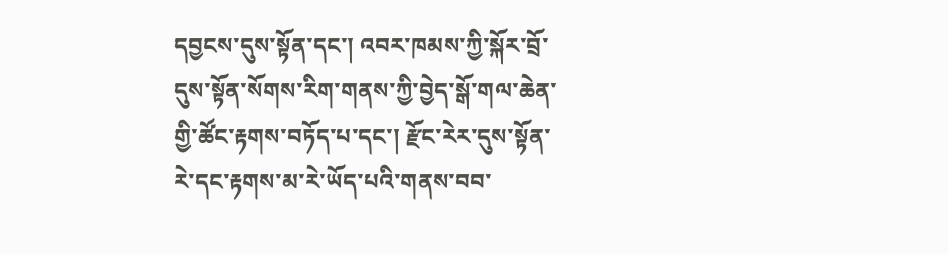དབྱངས་དུས་སྟོན་དང་། འབར་ཁམས་ཀྱི་སྐོར་བྲོ་དུས་སྟོན་སོགས་རིག་གནས་ཀྱི་བྱེད་སྒོ་གལ་ཆེན་གྱི་ཚོང་རྟགས་བཏོད་པ་དང་། རྫོང་རེར་དུས་སྟོན་རེ་དང་རྟགས་མ་རེ་ཡོད་པའི་གནས་བབ་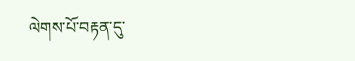ལེགས་པོ་བརྟན་དུ་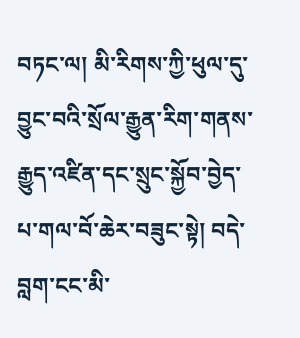བཏང་ལ། མི་རིགས་ཀྱི་ཕུལ་དུ་བྱུང་བའི་སྲོལ་རྒྱུན་རིག་གནས་རྒྱུད་འཛིན་དང་སྲུང་སྐྱོབ་བྱེད་པ་གལ་བོ་ཆེར་བཟུང་སྟེ། བདེ་བླག་ངང་མི་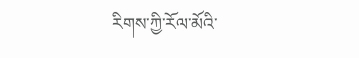རིགས་ཀྱི་རོལ་མོའི་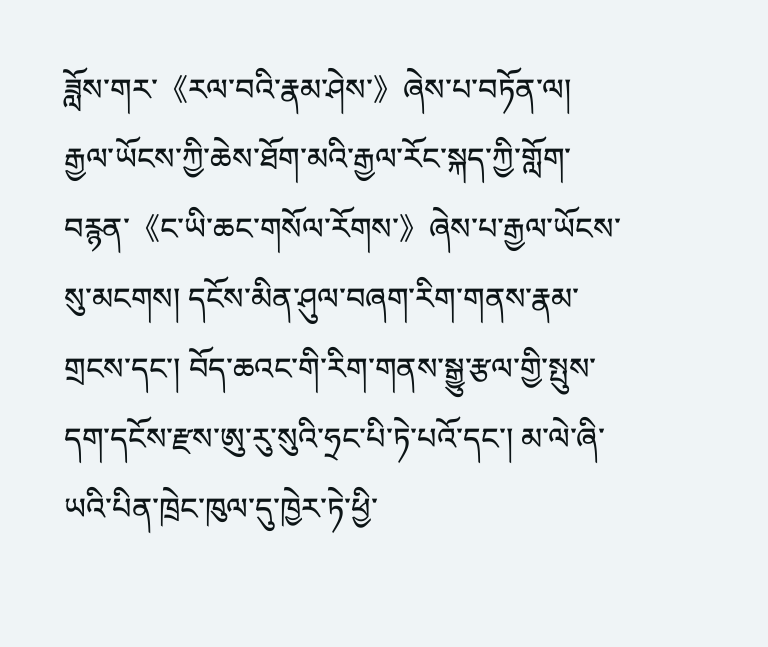ཟློས་གར་《རལ་བའི་རྣམ་ཤེས་》ཞེས་པ་བཏོན་ལ། རྒྱལ་ཡོངས་ཀྱི་ཆེས་ཐོག་མའི་རྒྱལ་རོང་སྐད་ཀྱི་གློག་བརྙན་《ང་ཡི་ཆང་གསོལ་རོགས་》ཞེས་པ་རྒྱལ་ཡོངས་སུ་མངགས། དངོས་མིན་ཤུལ་བཞག་རིག་གནས་རྣམ་གྲངས་དང་། བོད་ཆའང་གི་རིག་གནས་སྒྱུ་རྩལ་གྱི་སྤུས་དག་དངོས་རྫས་ཨུ་རུ་སུའི་ཧྲང་པི་ཏེ་པའོ་དང་། མ་ལེ་ཞི་ཡའི་པིན་ཁྲེང་ཁུལ་དུ་ཁྱེར་ཏེ་ཕྱི་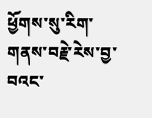ཕྱོགས་སུ་རིག་གནས་བརྗེ་རེས་བྱ་བའང་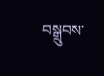བསྒྲུབས་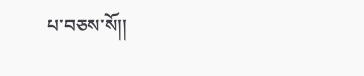པ་བཅས་སོ།།